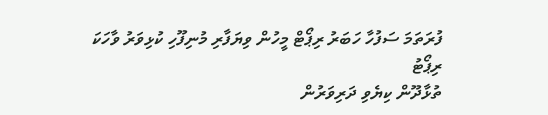ފުރަތަމަ ސަފުހާ ހަބަރު ރިޕޯޓް މީހުން ވިޔަފާރި މުނިފޫހި ކުޅިވަރު ވާހަކަ
ރިޕޯޓު
ތުޅާދޫން ކިޔެވި ދަރިވަރުން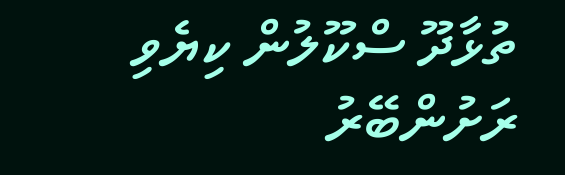ތުޅާދޫ ސްކޫލުން ކިޔެވި ރަށުންބޭރު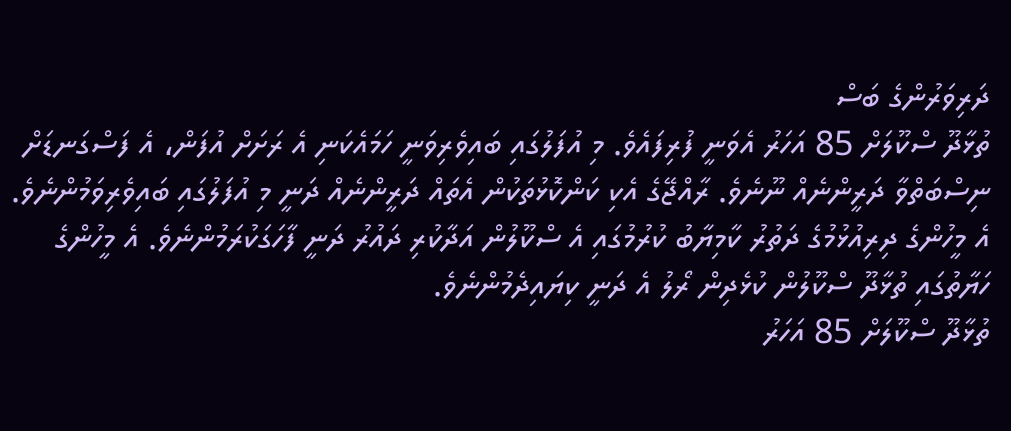ދަރިވަރުންގެ ބަސް
ތުޅާދޫ ސްކޫލަށް 85 އަހަރު އެވަނީ ފުރިފައެވެ. މި އުފަލުގައި ބައިވެރިވަނީ ހަމައެކަނި އެ ރަށަށް އުފަން، އެ ފަސްގަނޑަށް ނިސްބަތްވާ ދަރީންނެއް ނޫނެވެ. ރާއްޖޭގެ އެކި ކަންކޮޅުތަކުން އެތައް ދަރީންނެއް ދަނީ މި އުފަލުގައި ބައިވެރިވަމުންނެވެ. އެ މީހުންގެ ދިރިއުޅުމުގެ ދަތުރު ކާމިޔާބު ކުރުމުގައި އެ ސްކޫލުން އަދާކުރި ދައުރު ދަނީ ފާހަގަކުރަމުންނެވެ. އެ މީހުންގެ ހަޔާތުގައި ތުޅާދޫ ސްކޫލުން ކުޅެދިން ރޯލު އެ ދަނީ ކިޔައިދެމުންނެވެ.
ތުޅާދޫ ސްކޫލަށް 85 އަހަރު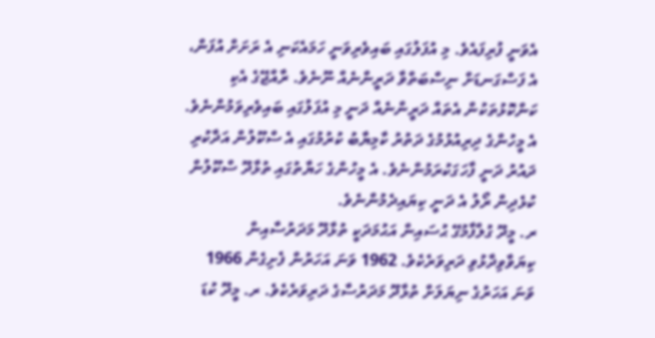އެވަނީ ފުރިފައެވެ. މި އުފަލުގައި ބައިވެރިވަނީ ހަމައެކަނި އެ ރަށަށް އުފަން، އެ ފަސްގަނޑަށް ނިސްބަތްވާ ދަރީންނެއް ނޫނެވެ. ރާއްޖޭގެ އެކި ކަންކޮޅުތަކުން އެތައް ދަރީންނެއް ދަނީ މި އުފަލުގައި ބައިވެރިވަމުންނެވެ. އެ މީހުންގެ ދިރިއުޅުމުގެ ދަތުރު ކާމިޔާބު ކުރުމުގައި އެ ސްކޫލުން އަދާކުރި ދައުރު ދަނީ ފާހަގަކުރަމުންނެވެ. އެ މީހުންގެ ހަޔާތުގައި ތުޅާދޫ ސްކޫލުން ކުޅެދިން ރޯލު އެ ދަނީ ކިޔައިދެމުންނެވެ.
ރ. މީދޫ ގުލްފާމުގޭ ޙުސައިން އަޙުމަދަކީ ތުޅާދޫ މަދަރުސާއިން ކިޔަވާވިދާޅުވި ދަރިވަރެކެވެ. 1962 ވަނަ އަހަރުން ފެށިގެން 1966 ވަނަ އަހަރުގެ ނިޔަލަށް ތުޅާދޫ މަދަރުސާގެ ދަރިވަރެކެވެ. ރ. މީދޫ ކުޑަ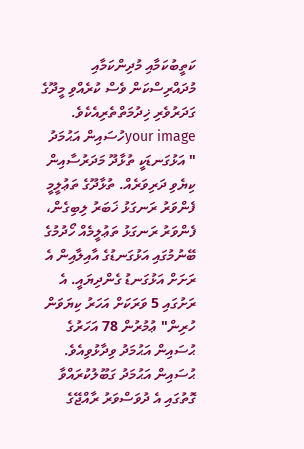ކަތީބުކަމާއި މުދިންކަމާއި މުދައްރިސްކަން ވެސް ކުރެއްވި މީދޫގެ ގަދަރުވެރި ޚިދުމަތްތެރިއެކެވެ.
your imageހުސައިން އަޙުމަދު
" އަޅުގަނޑަކީ ތުޅާދޫ މަދަރުސާއިން ކިޔެވި ދަރިވަރެއް. ތުޅާދޫގެ ތަޢުލީމީ ފެންވަރު ރަނގަޅު ޚަބަރު ލިބިގެން، ފެންވަރު ރަނގަޅު ތަޢުލީމެއް ހޯދުމުގެ ބޭނުމުގައި އަޅުގަނޑުގެ އާއިލާއިން އެ ރަށަށް އަޅުގަނޑު ގެންދިޔައީ. އެ ރަށުގައި 5 ވަރަކަށް އަހަރު ކިޔަވަން ހުރިން" ޢުމުރުން 78 އަހަރުގެ ޙުސައިން އަޙުމަދު ވިދާޅުވިއެވެ.
ޙުސައިން އަޙުމަދު ގަބޫލުކުރައްވާ ގޮތުގައި އެ ދުވަސްވަރު ރާއްޖޭގެ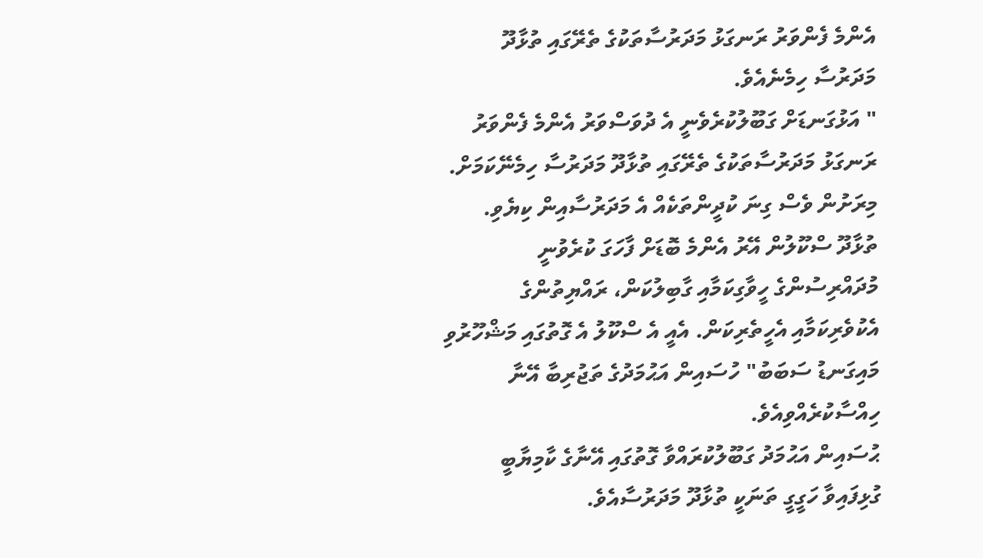އެންމެ ފެންވަރު ރަނގަޅު މަދަރުސާތަކުގެ ތެރޭގައި ތުޅާދޫ މަދަރުސާ ހިމެނެއެވެ.
" އަޅުގަނޑަށް ގަބޫލުކުރެވެނީ އެ ދުވަސްވަރު އެންމެ ފެންވަރު ރަނގަޅު މަދަރުސާތަކުގެ ތެރޭގައި ތުޅާދޫ މަދަރުސާ ހިމެނޭކަމަށް. މިރަށުން ވެސް ގިނަ ކުދީންތަކެއް އެ މަދަރުސާއިން ކިޔެވި. ތުޅާދޫ ސްކޫލުން އޭރު އެންމެ ބޮޑަށް ފާހަގަ ކުރެވުނީ މުދައްރިސުންގެ ހީވާގިކަމާއި ގާބިލުކަން، ރައްޔިތުންގެ އެކުވެރިކަމާއި އެހީތެރިކަން. އެއީ އެ ސްކޫލު އެ ގޮތުގައި މަޝްހޫރުވި މައިގަނޑު ސަބަބު" ހުސައިން އަޙުމަދުގެ ތަޖުރިބާ އޭނާ ހިއްސާކުރެއްވިއެވެ.
ޙުސައިން އަޙުމަދު ގަބޫލުކުރައްވާ ގޮތުގައި އޭނާގެ ކާމިޔާބީ ގުޅިފައިވާ ހަގީގީ ތަނަކީ ތުޅާދޫ މަދަރުސާއެވެ.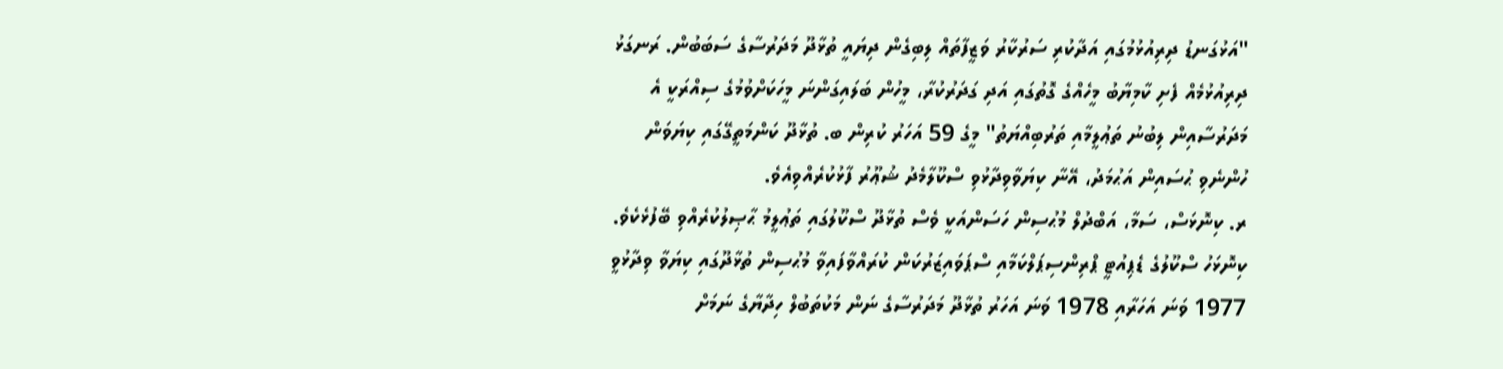"އަޅުގަނޑު ދިރިއުޅުމުގައި އަދާކުރި ސަރުކާރު ވަޒީފާތައް ލިބިގެން ދިޔައީ ތުޅާދޫ މަދަރުސާގެ ސަބަބުން. ރަނގަޅު ދިރިއުޅުމެއް ފެށި ކާމިޔާބު މީހެއްގެ ގޮތުގައި އަދި ގަދަރުކުރާ، މީހުން ބަލައިގަންނަ މީހަކަށްވުމުގެ ސިއްރަކީ އެ މަދަރުސާއިން ލިބުނު ތަޢުލީމާއި ތަރުބިއްޔަތު" މީގެ 59 އަހަރު ކުރިން ބ. ތުޅާދޫ ކަންމަތީގޭގައި ކިޔަވަން ހުންނެވި ޙުސައިން އަޙުމަދު، އޭނާ ކިޔަވާވިދާޅުވި ސްކޫލާމެދު ޝުޢޫރު ފާޅުކުރެއްވިއެވެ.
ރ. ކިނޮޅަސް، ސަމާ، އަބްދުލް މުޙުސިން ހަސަންއަކީ ވެސް ތުޅާދޫ ސްކޫލުގައި ތަޢުލީމު ޙާޞިލުކުރެއްވި ބޭފުޅެކެވެ. ކިނޮޅަހު ސްކޫލުގެ ޑެޕިއުޓީ ޕްރިންސިޕަލްކަމާއި ސްޕަވައިޒަރުކަން ކުރައްވާފައިވާ މުޙުސިން ތުޅާދޫގައި ކިޔަވާ ވިދާޅުވީ 1977 ވަނަ އަހަރާއި 1978 ވަނަ އަހަރު ތުޅާދޫ މަދަރުސާގެ ނަން މަކުތަބުލް ހިދާޔާގެ ނަމަށް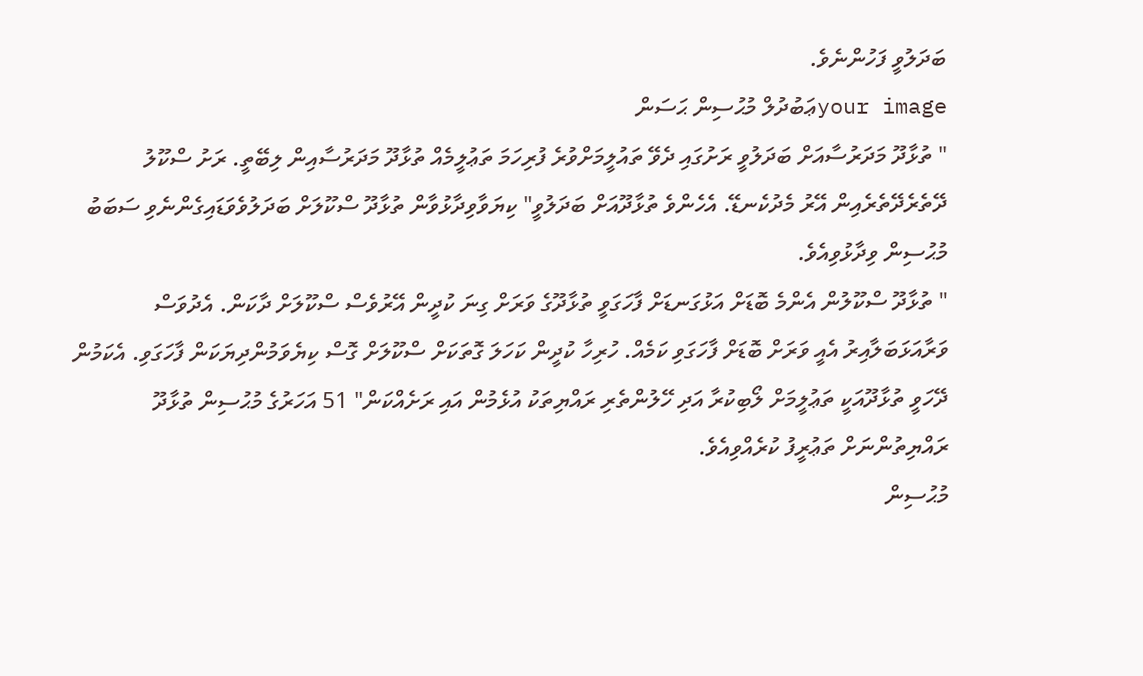ބަދަލުވީ ފަހުންނެވެ.
your imageޢަބުދުލް މުޙުސިން ޙަސަން
" ތުޅާދޫ މަދަރުސާއަށް ބަދަލުވީ ރަށުގައި ދެވޭ ތައުލީމަށްވުރެ ފުރިހަމަ ތަޢުލީމެއް ތުޅާދޫ މަދަރުސާއިން ލިބޭތީ. ރަށު ސްކޫލު ދޭތެރެދޭތެރެއިން އޭރު މެދުކެނޑޭ. އެހެންވެ ތުޅާދޫއަށް ބަދަލުވީ" ކިޔަވާވިދާޅުވާން ތުޅާދޫ ސްކޫލަށް ބަދަލުވެވަޑައިގެންނެވި ސަބަބު މުޙުސިން ވިދާޅުވިއެވެ.
" ތުޅާދޫ ސްކޫލުން އެންމެ ބޮޑަށް އަޅުގަނޑަށް ފާހަގަވީ ތުޅާދޫގެ ވަރަށް ގިނަ ކުދީން އޭރުވެސް ސްކޫލަށް ދާކަން. އެދުވަސް ވަރާއަޅަބަލާއިރު އެއީ ވަރަށް ބޮޑަށް ފާހަގަވި ކަމެއް. ހުރިހާ ކުދީން ކަހަލަ ގޮތަކަށް ސްކޫލަށް ގޮސް ކިޔެވަމުންދިޔަކަން ފާހަގަވި. އެކަމުން ދޭހަވީ ތުޅާދޫއަކީ ތަޢުލީމަށް ލޯބިކުރާ އަދި ހޭލުންތެރި ރައްޔިތަކު އުޅެމުން އައި ރަށެއްކަން" 51 އަހަރުގެ މުޙުސިން ތުޅާދޫ ރައްޔިތުންނަށް ތަޢުރީފު ކުރެއްވިއެވެ.
މުޙުސިން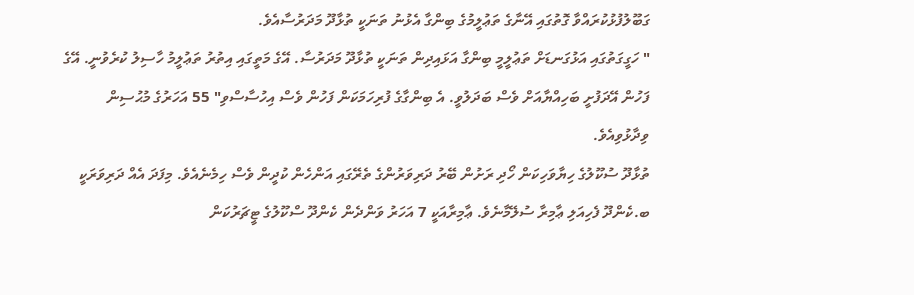ގަބޫލުފުޅުކުރައްވާ ގޮތުގައި އޭނާގެ ތަޢުލީމުގެ ބިންގާ އެޅުނު ތަނަކީ ތުޅާދޫ މަދަރުސާއެވެ.
" ހަގީގަތުގައި އަޅުގަނޑަށް ތަޢުލީމީ ބިންގާ އަޅައިދިން ތަނަކީ ތުޅާދޫ މަދަރުސާ. އޭގެ މަތީގައި އިތުރު ތަޢުލީމު ހާސިލު ކުރެވުނީ. އޭގެ ފަހުން އޭދަފުށީ ބަހިއްޔާއަށް ވެސް ބަދަލުވީ. އެ ބިންގާގެ ފުރިހަމަކަން ފަހުން ވެސް އިހުސާސްވި" 55 އަހަރުގެ މުޙުސިން ވިދާޅުވިއެވެ.
ތުޅާދޫ ސުކޫލުގެ ހިޔާވަހިކަން ހޯދި ރަށުން ބޭރު ދަރިވަރުންގެ ތެރޭގައި އަންހެން ކުދީން ވެސް ހިމެނެއެވެ. މިފަދަ އެއް ދަރިވަރަކީ ބ.ކެންދޫ ފެހިއަލި ޢާމިރާ ސުލޭމާނެވެ. ޢާމިރާއަކީ 7 އަހަރު ވަންދެން ކެންދޫ ސްކޫލުގެ ޓީޗަރުކަން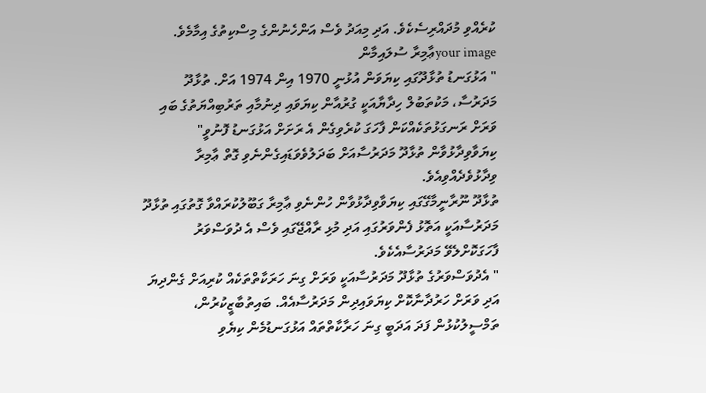ކުރެއްވި މުދައްރިސެކެވެ. އަދި މިއަދު ވެސް އަންހެނުންގެ މިސްކިތުގެ އިމާމެވެ.
your imageޢާމިރާ ސުލައިމާން
" އަޅުގަނޑު ތުޅާދޫގައި ކިޔަވަން އުޅުނީ 1970 އިން 1974 އަށް. ތުޅާދޫ މަދަރުސާ، މަކުތަބުލް ހިދާޔާއަކީ ގުރުއާން ކިޔަވައި ދިނުމާއި ތަރުބިއްޔަތުގެ ބައި ވަރަށް ރަނގަޅުތަކެއްކަން ފާހަގަ ކުރެވިގެން އެ ރަށަށް އަޅުގަނޑު ފޮނުވީ" ކިޔަވާވިދާޅުވާން ތުޅާދޫ މަދަރުސާއަށް ބަދަލުވެވަޑައިގެންނެވި ގޮތް ޢާމިރާ ވިދާޅުވެދެއްވިއެވެ.
ތުޅާދޫ ނޫރާނީމާގޭގައި ކިޔަވާވިދާޅުވާން ހުންނެވި ޢާމިރާ ގަބޫލުކުރައްވާ ގޮތުގައި ތުޅާދޫ މަދަރުސާއަކީ އަތޮޅު ފެންވަރުގައި އަދި މުޅި ރާއްޖޭގައި ވެސް އެ ދުވަސްވަރު ފާހަގަކޮށްލެވޭ މަދަރުސާއެކެވެ.
" އެދުވަސްވަރުގެ ތުޅާދޫ މަދަރުސާއަކީ ވަރަށް ގިނަ ހަރަކާތްތަކެއް ކުރިއަށް ގެންދިޔަ އަދި ވަރަށް ހަރުދާނާކޮށް ކިޔަވައިދިން މަދަރުސާއެއް. ބައިތުބާޒީކުރުން، ތަމްސީލުކުޅުން ފަދަ އަދަބީ ގިނަ ހަރާކާތްތައް އަޅުގަނޑުމެން ކިޔެވި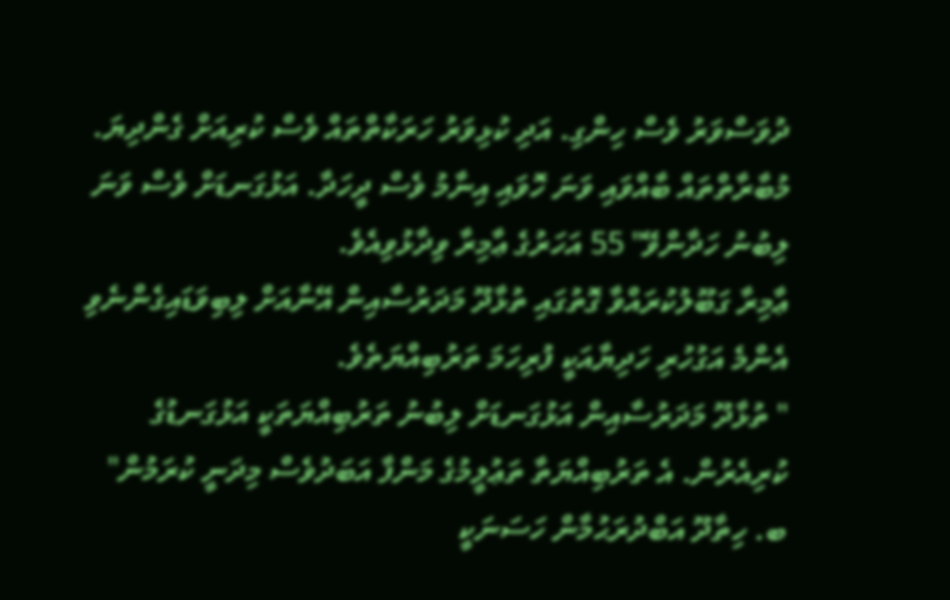ދުވަސްވަރު ވެސް ހިންގި. އަދި ކުޅިވަރު ހަރަކާތްތައް ވެސް ކުރިއަށް ގެންދިޔަ. މުބާރާތްތައް ބާއްވައި ވަނަ ހޮވައި އިނާމު ވެސް ދީހަދާ. އަޅުގަނޑަށް ވެސް ވަނަ ލިބުނު ހަދާންވޭ" 55 އަހަރުގެ ޢާމިރާ ވިދާޅުވިއެވެ.
ޢާމިރާ ގަބޫލުކުރައްވާ ގޮތުގައި ތުޅާދޫ މަދަރުސާއިން އޭނާއަށް ލިބިވަޑައިގެންނެވި އެންމެ އަގުހުރި ހަދިޔާއަކީ ފުރިހަމަ ތަރުބިއްޔަތެވެ.
" ތުޅާދޫ މަދަރުސާއިން އަޅުގަނޑަށް ލިބުނު ތަރުބިއްޔަތަކީ އަޅުގަނޑުގެ ކުރިއެރުން. އެ ތަރުބިއްޔަތާ ތަޢުލީމުގެ މަންފާ އަބަދުވެސް މިދަނީ ކުރަމުން"
ބ. ހިތާދޫ އަބްދުރަޙުމާން ހަސަނަކީ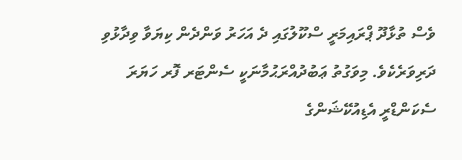ވެސް ތުޅާދޫ ޕްރައިމަރީ ސްކޫލުގައި ދެ އަހަރު ވަންދެން ކިޔަވާ ވިދާޅުވި ދަރިވަރެކެވެ. މިވަގުތު ޢަބުދުއްރަޙުމާނަކީ ސެންޓަރ ފޮރ ހަޔަރަ ސެކަންޑްރީ އެޑިއުކޭޝަންގެ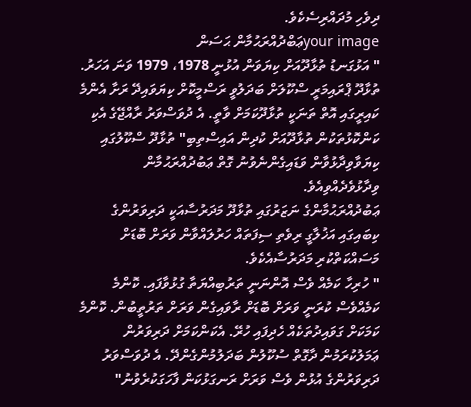ދިވެހި މުދައްރިސެކެވެ.
your imageޢަބްދުއްރަޙުމާން ޙަސަން
" އަޅުގަނޑު ތުޅާދޫއަށް ކިޔަވަން އުޅުނީ 1978، 1979 ވަނަ އަހަރު. ތުޅާދޫ ޕްރައިމަރީ ސްކޫލަށް ބަދަލުވީ ރަސްމީކޮށް ކިޔަވައިދޭ ރަށާ އެންމެ ކައިރީގައި އޮތް ތަނަކީ ތުޅާދޫކަމަށް ވާތީ. އެ ދުވަސްވަރު ރާއްޖޭގެ އެކި ކަންކޮޅުތަކުން ތުޅާދޫއަށް ކުދިން އައިސްތިބި" ތުޅާދޫ ސްކޫލުގައި ކިޔަވާވިދާޅުވާން ވަޑައިގެންނެވުނު ގޮތް ޢަބުދުއްރަޙުމާން ވިދާޅުވެދެއްވިއެވެ.
ޢަބުދުއްރަޙުމާންގެ ނަޒަރުގައި ތުޅާދޫ މަދަރުސާއަކީ ދަރިވަރުންގެ ކިބައިގައި އަޚުލާގީ ރިވެތި ސިފަތައް ހަރުލައްވާން ވަރަށް ބޮޑަށް މަސައްކަތްކުރި މަދަރުސާއެކެވެ.
" ހުރިހާ ކަމެއް ވެސް އޮންނަނީ ތަރުބިއްޔަތާ ގުޅުވާފައި. ކޮންމެ ކަމެއްވެސް ކުރަނީ ވަރަށް ބޮޑަށް ރާވައިގެން ވަރަށް ތަރުތީބުން. ކޮންމެ ކަމަކަށް ގަވައިދުތަކެއް ހެދިފައި ހުރޭ. އެކަންކަމަށް ދަރިވަރުން ޢަމަލުކުރަމުން ދާގޮތް ސުކޫލުން ބަދަލުމުންގެންދޭ. އެ ދުވަސްވަރު ދަރިވަރުންގެ އުޅުން ވެސް ވަރަށް ރަނގަޅުކަން ފާހަގަކުރެވުނު"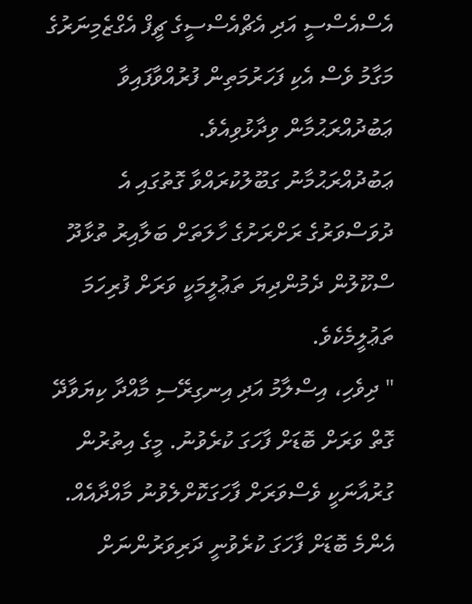އެސްއެސްސީ އަދި އެޗްއެސްސީގެ ޗީފް އެގްޒެމިނަރުގެ މަގާމު ވެސް އެކި ފަހަރުމަތިން ފުރުއްވާފައިވާ ޢަބުދުއްރަޙުމާން ވިދާޅުވިއެވެ.
ޢަބުދުއްރަޙުމާނު ގަބޫލުކުރައްވާ ގޮތުގައި އެ ދުވަސްވަރުގެ ރަށްރަށުގެ ހާލަތަށް ބަލާއިރު ތުޅާދޫ ސްކޫލުން ދެމުންދިޔަ ތަޢުލީމަކީ ވަރަށް ފުރިހަމަ ތަޢުލީމެކެވެ.
" ދިވެހި، އިސްލާމު އަދި އިނގިރޭސި މާއްދާ ކިޔަވާދޭ ގޮތް ވަރަށް ބޮޑަށް ފާހަގަ ކުރެވުނު. މީގެ އިތުރުން ގުރުއާނަކީ ވެސްވަރަށް ފާހަގަކޮށްލެވުނު މާއްދާއެއް. އެންމެ ބޮޑަށް ފާހަގަ ކުރެވުނީ ދަރިވަރުންނަށް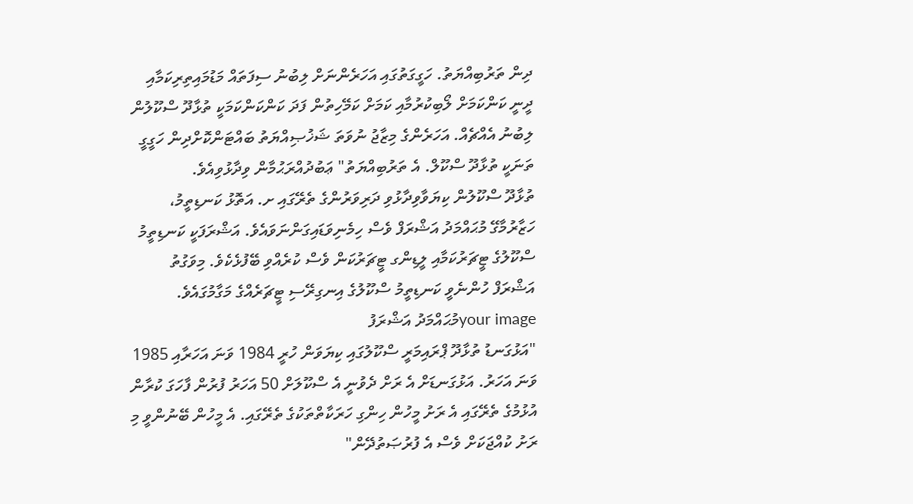ދިން ތަރުބިއްޔަތު. ހަގީގަތުގައި އަހަރެންނަށް ލިބުނު ސިފަތައް މަޑުމައިތިރިކަމާއި ދީނީ ކަންކަމަށް ލޯބިކުރުމާއި ކަމަށް ކަމޭހިތުން ފަދަ ކަންކަންކަމަކީ ތުޅާދޫ ސްކޫލުން ލިބުނު އެއްޗެއް. އަހަރެންގެ މިޒާޖު ނުވަތަ ޝަޚުޞިއްޔަތު ބައްޓަންކޮށްދިން ހަގީގީ ތަނަކީ ތުޅާދޫ ސްކޫލް. އެ ތަރުބިއްޔަތު" ޢަބުދުއްރަޙުމާން ވިދާޅުވިއެވެ.
ތުޅާދޫ ސްކޫލުން ކިޔަވާވިދާޅުވި ދަރިވަރުންގެ ތެރޭގައި ށ. އަތޮޅު ކަނޑިތީމު، ހަޒާރުމާގޭ މުޙައްމަދު އަޝްރަފް ވެސް ހިމެނިވަޑައިގަންނަވައެވެ. އަޝްރަފަކީ ކަނޑިތީމު ސްކޫލުގެ ޓީޗަރުކަމާއި ލީޑިންގ ޓީޗަރުކަން ވެސް ކުރެއްވި ބޭފުޅެކެވެ. މިވަގުތު އަޝްރަފް ހުންނެވީ ކަނޑިތީމު ސްކޫލުގެ އިނގިރޭސި ޓީޗަރެއްގެ މަގާމުގައެވެ.
your imageމުޙައްމަދު އަޝްރަފު
"އަޅުގަނޑު ތުޅާދޫ ޕްރައިމަރީ ސްކޫލުގައި ކިޔަވަން ހުރީ 1984 ވަނަ އަހަރާއި 1985 ވަނަ އަހަރު. އަޅުގަނޑަށް އެ ރަށް ދެވުނީ އެ ސްކޫލަށް 50 އަހަރު ފުރުން ފާހަގަ ކުރާން އުޅުމުގެ ތެރޭގައި އެ ރަށު މީހުން ހިންގި ހަރަކާތްތަކުގެ ތެރޭގައި. އެ މީހުން ބޭނުންވީ މި ރަށު ކުއްޖަކަށް ވެސް އެ ފުރުޞަތުދޭން"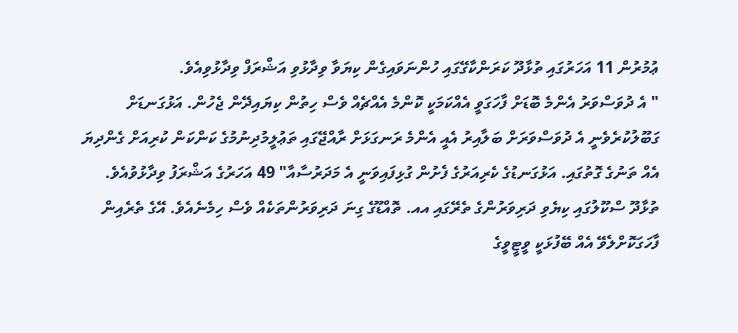ޢުމުރުން 11 އަހަރުގައި ތުޅާދޫ ކަރަންކާގޭގައި ހުންނަވައިގެން ކިޔަވާ ވިދާޅުވި އަޝްރަފް ވިދާޅުވިއެވެ.
" އެ ދުވަސްވަރު އެންމެ ބޮޑަށް ފާހަގަވީ އެއްކަމަކީ ކޮންމެ އެއްޗެއް ވެސް ހިތުން ކިޔައިދޭން ޖެހުން. އަޅުގަނޑަށް ގަބޫލުކުރެވެނީ އެ ދުވަސްވަރަށް ބަލާއިރު އެއީ އެންމެ ރަނގަޅަށް ރާއްޖޭގައި ތަޢުލީމުދިނުމުގެ ކަންކަން ކުރިއަށް ގެންދިޔަ އެއް ތަނުގެ ގޮތުގައި. އަޅުގަނޑުގެ ކެރިއަރުގެ ފެށުން ގުޅިފައިވަނީ އެ މަދަރުސާއާ" 49 އަހަރުގެ އަޝްރަފު ވިދާޅުވުއެވެ.
ތުޅާދޫ ސްކޫލުގައި ކިޔެވި ދަރިވަރުންގެ ތެރޭގައި އއ. ތޮއްޑޫގެ ގިނަ ދަރިވަރުންތަކެއް ވެސް ހިމެނެއެވެ. އޭގެ ތެރެއިން ފާހަގަކޮށްލެވޭ އެއް ބޭފުޅަކީ ވީޓީވީގެ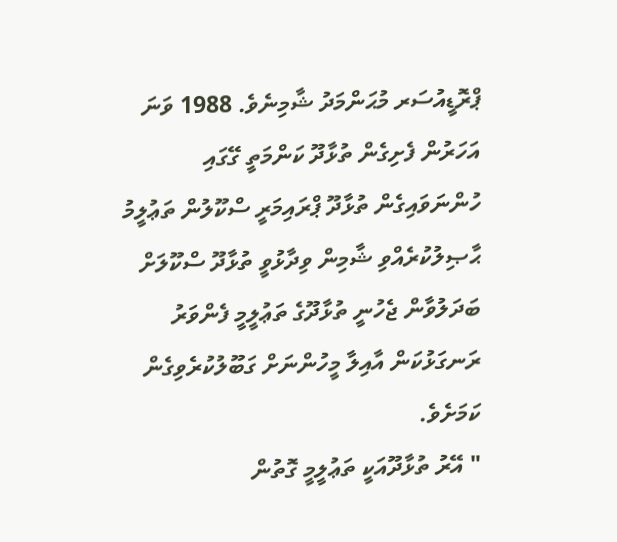ޕްރޮޑީއުސަރ މުޙަންމަދު ޝާމިނެވެ. 1988 ވަނަ އަހަރުން ފެށިގެން ތުޅާދޫ ކަންމަތީ ގޭގައި ހުންނަވައިގެން ތުޅާދޫ ޕްރައިމަރީ ސްކޫލުން ތަޢުލީމު ޙާޞިލުކުރެއްވި ޝާމިން ވިދާޅުވީ ތުޅާދޫ ސްކޫލަށް ބަދަލުވާން ޖެހުނީ ތުޅާދޫގެ ތަޢުލީމީ ފެންވަރު ރަނގަޅުކަން އާއިލާ މީހުންނަށް ގަބޫލުކުރެވިގެން ކަމަށެވެ.
" އޭރު ތުޅާދޫއަކީ ތަޢުލީމީ ގޮތުން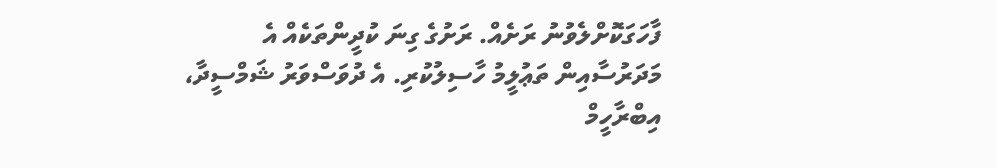ފާހަގަކޮށްލެވުނު ރަށެއް. ރަށުގެ ގިނަ ކުދީންތަކެއް އެ މަދަރުސާއިން ތަޢުލީމު ހާސިލުކުރި. އެ ދުވަސްވަރު ޝަމްސީދާ، އިބްރާހީމް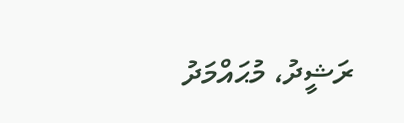ރަޝީދު، މުޙައްމަދު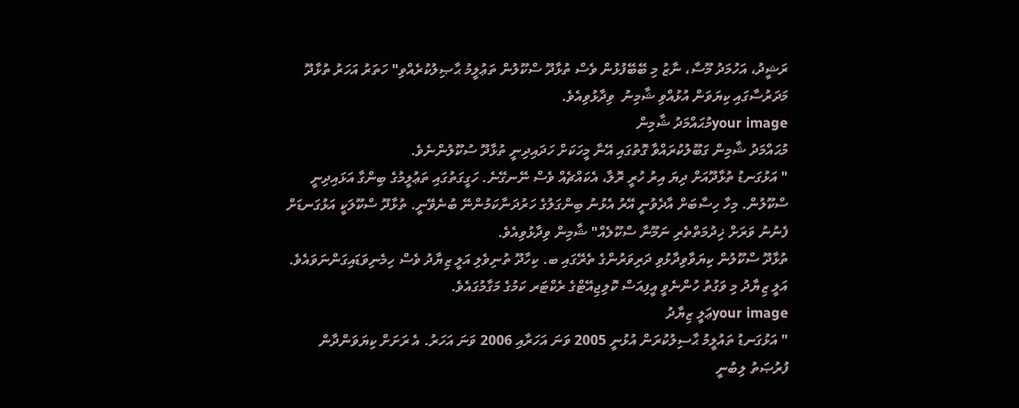ރަޝީދު، އަހުމަދު މޫސާ، ނާޒު މި ބޭބޭފުޅުން ވެސް ތުޅާދޫ ސްކޫލުން ތަޢުލީމު ޙާޞިލުކުރެއްވި" ހަތަރު އަހަރު ތުޅާދޫ މަދަރުސާގައި ކިޔަވަން އުޅުއްވި ޝާމިނު  ވިދާޅުވިއެވެ.
your imageމުޙައްމަދު ޝާމިން
މުޙައްމަދު ޝާމިން ގަބޫލުކުރައްވާ ގޮތުގައި އޭނާ މީހަކަށް ހަދައިދިނީ ތުޅާދޫ ސުކޫލުންނެވެ.
" އަޅުގަނޑު ތުޅާދޫއަށް ދިޔަ އިރު ހުރީ ރޮލާ، އެކައްޗެއް ވެސް ނޭނގޭނެ. ހަގީގަތުގައި ތަޢުލީމުގެ ބިންގާ އަޅައިދިނީ ސްކޫލުން. މިހާ ހިސާބަށް އާދެވުނީ އޭރު އެޅުނު ބިންގަލުގެ ހަރުދަނާކަމުންނޭ ބުނެވޭނީ. ތުޅާދޫ ސްކޫލަކީ އަޅުގަނޑަށް ފެނުނު ވަރަށް ޚިދުމަތްތެރި ނަމޫނާ ސްކޫލެއް" ޝާމިން ވިދާޅުވިއެވެ.
ތުޅާދޫ ސްކޫލުން ކިޔަވާވިދާޅުވި ދަރިވަރުންގެ ތެރޭގައި ބ. ކިހާދޫ ތުނިވެލި އަލީ ޒިޔާދު ވެސް ހިމެނިވަޑައިގަންނަވައެވެ. އަލީ ޒިޔާދު މި ވަގުތު ހުންނެވީ އީފިއަސް ކޮލިޖިއޭޓްގެ ރެކްޓަރ ކަމުގެ މަގާމުގައެވެ.
your imageޢަލީ ޒިޔާދު
" އަޅުގަނޑު ތައުލީމު ޙާސިލުކުރަން އުޅުނީ 2005 ވަނަ އަހަރާއި 2006 ވަނަ އަހަރު. އެ ރަށަށް ކިޔަވަންދާން ފުރުޞަތު ލިބުނީ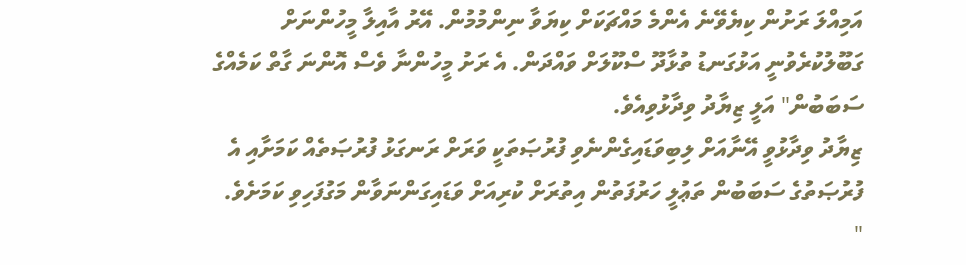އަމިއްލަ ރަށުން ކިޔެވޭނެ އެންމެ މައްޗަކަށް ކިޔަވާ ނިންމުމުން. އޭރު އާއިލާ މީހުންނަށް ގަބޫލުކުރެވުނީ އަޅުގަނޑު ތުޅާދޫ ސްކޫލަށް ވައްދަން. އެ ރަށު މީހުންނާ ވެސް އޮންނަ ގާތް ކަމެއްގެ ސަބަބުން" އަލީ ޒިޔާދު ވިދާޅުވިއެވެ.
ޒިޔާދު ވިދާޅުވީ އޭނާއަށް ލިބިވަޑައިގެންނެވި ފުރުޞަތަކީ ވަރަށް ރަނގަޅު ފުރުޞަތެއް ކަމަށާއި އެ ފުރުޞަތުގެ ސަބަބުން ތަޢުލީ ހަރުފަތުން އިތުރަށް ކުރިއަށް ވަޑައިގަންނަވާން މަގުފަހިވި ކަމަށެވެ.
"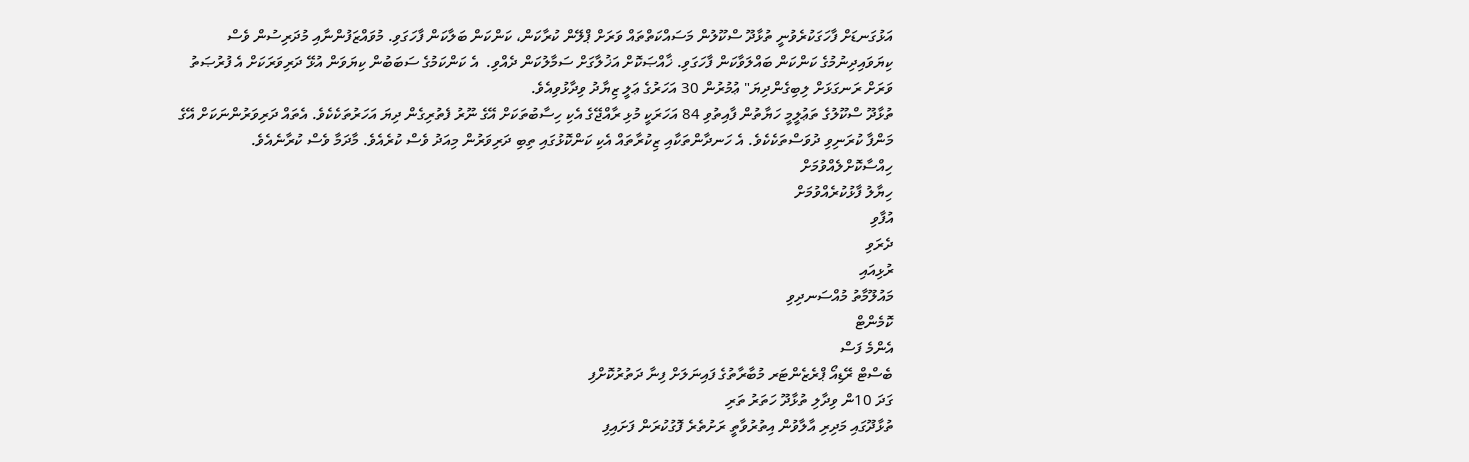އަޅުގަނޑަށް ފާހަގަކުރެވުނީ ތުޅާދޫ ސްކޫލުން މަސައްކަތްތައް ވަރަށް ޕްލޭން ކުރާކަން، ކަންކަން ބަލާކަން ފާހަގަވި. މުވައްޒަފުންނާއި މުދަރިސުން ވެސް ކިޔަވައިދިނުމުގެ ކަންކަން ބައްލަވާކަން ފާހަގަވި. ޚާއްޞަކޮށް އަޚުލާގަށް ސަމާލުކަން ދެއްވި.  އެ ކަންކަމުގެ ސަބަބުން ކިޔަވަން އުޅޭ ދަރިވަރަކަށް އެ ފުރުޞަތު ވަރަށް ރަނގަޅަށް ލިބިގެންދިޔަ" ޢުމުރުން 30 އަހަރުގެ ޢަލީ ޒިޔާދު ވިދާޅުވިއެވެ.
ތުޅާދޫ ސްކޫލުގެ ތަޢުލީމީ ހަޔާތުން ފާއިތުވި 84 އަހަރަކީ މުޅި ރާއްޖޭގެ އެކި ހިސާބުތަކަށް އޭގެ ނޫރު ފެތުރިގެން ދިޔަ އަހަރުތަކެކެވެ. އެތައް ދަރިވަރުންނަކަށް އޭގެ މަންފާ ކުރަނިވި ދުވަސްތަކެކެވެ. އެ ހަނދާންތަކާއި ޒިކުރާތައް އެކި ކަންކޮޅުގައި ތިބި ދަރިވަރުން މިއަދު ވެސް ކުރެއެވެ. މާދަމާ ވެސް ކުރާނެއެވެ.
ހިއްސާކޮށްލެއްވުމަށް
ހިޔާލު ފާޅުކުރެއްވުމަށް
އުފާވި
ދެރަވި
ރުޅިއައި
މައުލޫމާތު މުއްސަނދިވި
ކޮމެންޓް
އެންމެ ފަސް
ބެސްޓް ރޭޑިއޯ ޕްރެޒެންޓަރ މުބާރާތުގެ ފައިނަލަށް ފިނާ ދަތުރުކޮށްފި
ގަދަ 10ން ވިދާލި ތުޅާދޫ ހަތަރު ތަރި
ތުޅާދޫގައި މަދިރި އާލާވުން އިތުރުވާތީ ރަށުތެރެ ފޮގުކުރަން ފަށައިފި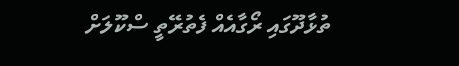ތުޅާދޫގައި ރޯގާއެއް ފެތުރޭތީ ސްކޫލަށް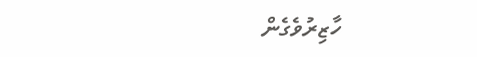ހާޒިރުވެގެން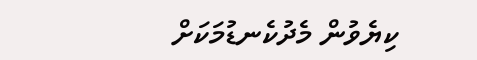ކިޔެވުން މެދުކެނޑުމަކަށް